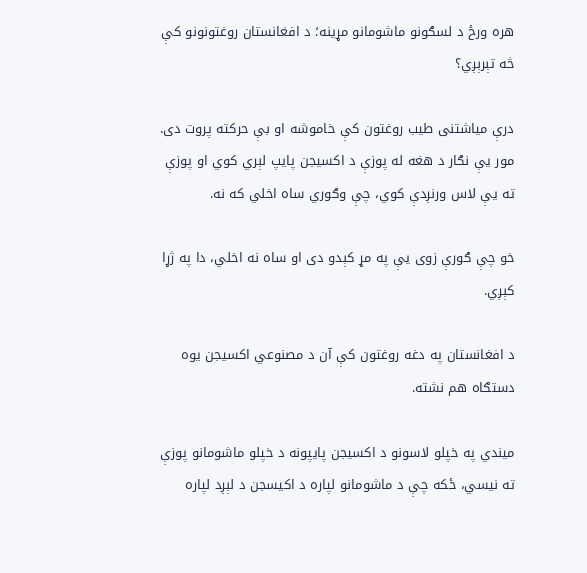هره ورځ د لسګونو ماشومانو مړینه؛ د افغانستان روغتونونو کې څه تېرېږي؟

درې میاشتنی طیب روغتون کې خاموشه او بې حرکته پروت دی. مور یې نګار د هغه له پوزې د اکسیجن پایپ لېري کوي او پوزې ته یې لاس ورنږدې کوي، چې وګوري ساه اخلي که نه.

خو چې ګورې زوی یې په مړ کېدو دی او ساه نه اخلي، دا په ژړا کېږي.

د افغانستان په دغه روغتون کې آن د مصنوعي اکسیجن یوه دستګاه هم نشته.

میندي په خپلو لاسونو د اکسیجن پایپونه د خپلو ماشومانو پوزې ته نیسي، ځکه چې د ماشومانو لپاره د اکیسجن د لېږد لپاره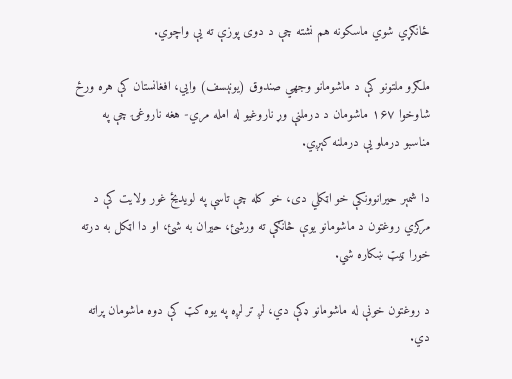ځانګړي شوي ماسکونه هم نشته چې د دوی پوزې ته یې واچوي.

ملګرو ملتونو کې د ماشومانو وجهي صندوق (یونېسف) وايي، افغانستان کې هره ورځ شاوخوا ۱۶۷ ماشومان د درملنې وړ ناروغیو له امله مري- هغه ناروغۍ چې په مناسبو درملو یې درملنه کېږي.

دا شمېر حیرانوونکې خو اټکلي دی، خو کله چې تاسې په لویدیځ غور ولایت کې د مرکزي روغتون د ماشومانو یوې څانګې ته ورشئ، حیران به شئ، او دا اټکل به درته خورا ټیټ ښکاره شي.

د روغتون خونې له ماشومانو ډکې دي، لږ تر لږه په یوه کټ کې دوه ماشومان پراته دي.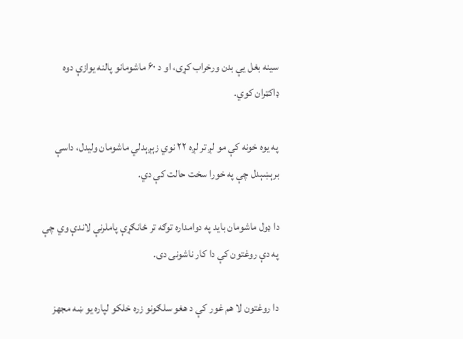سینه بغل یې بدن ورخراب کړی، او د ۶۰ ماشومانو پالنه یوازې دوه ډاکټران کوي.

په یوه خونه کې مو لږ تر لږه ۲۲ نوي زېږېدلي‌ ماشومان ولیدل، داسې برېښېدل چې په خورا سخت حالت کې دي.

دا ډول ماشومان باید په دوامداره توګه تر ځانګړې پاملرنې لاندې وي چې په دې روغتون کې دا کار ناشونی دی.

دا روغتون لا هم غور کې د هغو سلګونو زره خلکو لپاره یو ښه مجهز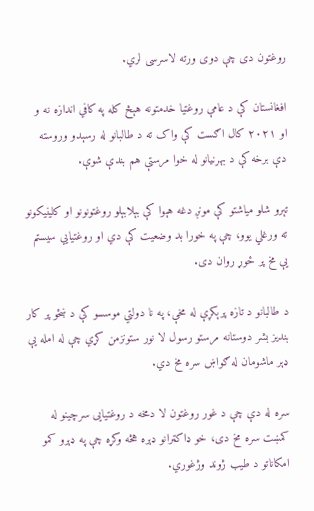روغتون دی چې دوی ورته لاسرسی لري.

افغانستان کې د عامې روغتیا خدمتونه هېڅ کله په کافي اندازه نه و او ۲۰۲۱ کال اګست کې واک ته د طالبانو له رسېدو وروسته دې برخه کې د بهرنیانو له خوا مرستې هم بندې شوې.

تېرو شلو میاشتو کې مونږ دغه هېوا کې بېلابېلو روغتونونو او کلینیکونو ته ورغلي یوو، چې په خورا بد وضعیت کې دي او روغتیايي سیستم یې مخ پر ځوړ روان دی.

د طالبانو د تازه پرېکړې له مخې، په نا دولتي موسسو کې د ښځو پر کار بندیز بشر دوستانه مرستو رسول لا نور ستونزمن کړي چې له امله یې ډېر ماشومان له ګواښ سره مخ دي.

سره له دې چې د غور روغتون لا دمخه د روغتیايی سرچینو له کمښت سره مخ دی، خو ډاکټرانو ډېره هڅه وکړه چې په ډېرو کمو امکاناتو د طیب ژوند وژغوري.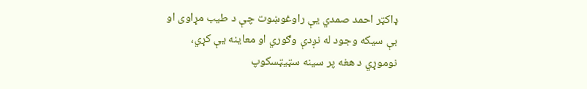ډاکټر احمد صمدي یې راوغوښوت چې د طیب مړاوی او بې سیکه وجود له نږدې وګوري او معاینه یې کړي، نوموړي‌ د هغه پر سینه سټیټسکوپ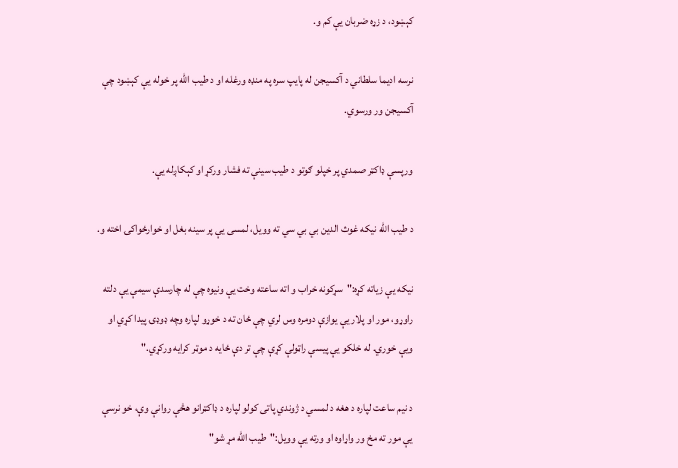کېښود، د زړه ضربان یې کم و.

نرسه ادیما سلطاني د آکسیجن له پایپ سره په منډه ورغله او د طیب الله پر خوله یې کېښود چې آکسیجن ور ورسوي.

ورپسې ډاکټر صمدي پر خپلو ګوتو د طیب سینې ته فشار ورکړ او کېکاږله یې.

د طیب الله نیکه غوث الدین بي بي سي ته وویل، لمسی یې پر سینه بغل او خوارځواکۍ اخته و.

نیکه یې زیاته کړه:"سړکونه خراب و اته ساعته وخت یې ونیوه چې له چارسدې سیمې یې دلته راوړو، مور او پلار یې یوازې دومره وس لري چې ځان ته د خوړو لپاره وچه ډوډۍ پیدا کړي او ویې خوري. له خلکو یې پیسې راټولې کړې چې تر دې ځایه د موټر کرایه ورکړي."

د نیم ساعت لپاره د هغه د لمسي د ژوندي پاتی کولو لپاره د ډاکټرانو هڅې روانې وې، خو نرسې یې مور ته مخ ور واړاوه او ورته یې وویل:"طیب الله مړ شو"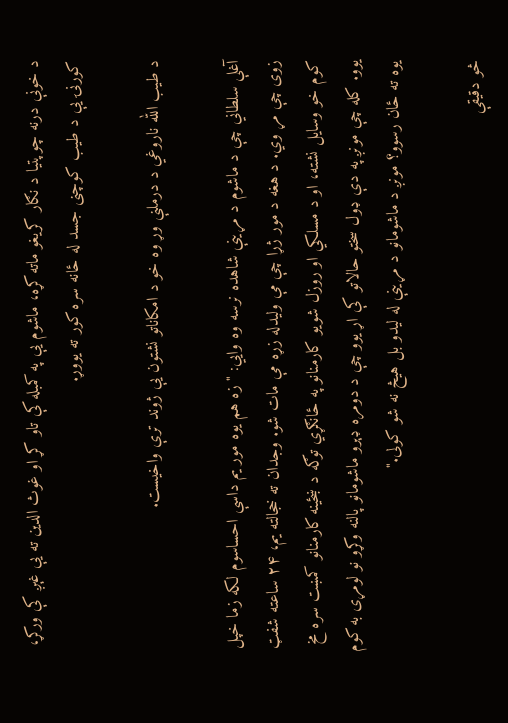د خونې درنه چوپتیا د نګار کریغو ماته کړه، ماشوم یې په کمبله کې تاو کړ او غوث الدین ته یې غېږ کې ورکړ، کورنۍ یې د طیب کوچنی جسد له ځانه سره کور ته یووړ.

د طیب الله ناروغي د درملنې وړ وه خو د امکاناتو نشتون یې ژوند ترې واخیست.

آغلې سلطاني چې د ماشوم د مړینې شاهده نرسه وه وايي: " زه هم یوه مور یم داسې احساسوم لکه زما خپل زوی چې مړ وي. د هغه د مور ژړا چې مې ولیدله زړه مې مات شو. وجدان ته خجالته یم، ۲۴ ساعته شفټ کوم خو وسایل نشته، او د مسلکي او روزل شویو کارمنانو په ځانګړي توګه د ښځینه کارمنانو کمښت سره مخ یوو. کله چې مونږ په دې ډول سختو حالاتو کې اړ یوو چې د دومره ډېرو ماشومانو پالنه وکړو نو لومړی به کوم یوه ته ځان رسوو؟ مونږ د ماشومانو د مړینې له لیدو بل هیڅ نه شو کولی."

څو دقیقې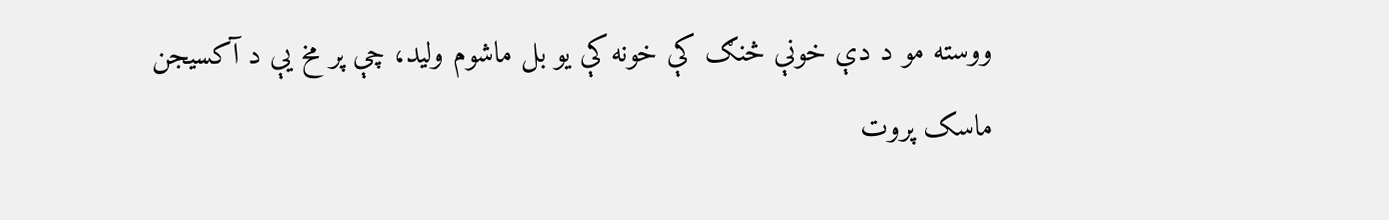ووسته مو د دې خونې څنګ کې خونه کې یو بل ماشوم ولید، چې پر مخ یې د آکسیجن ماسک پروت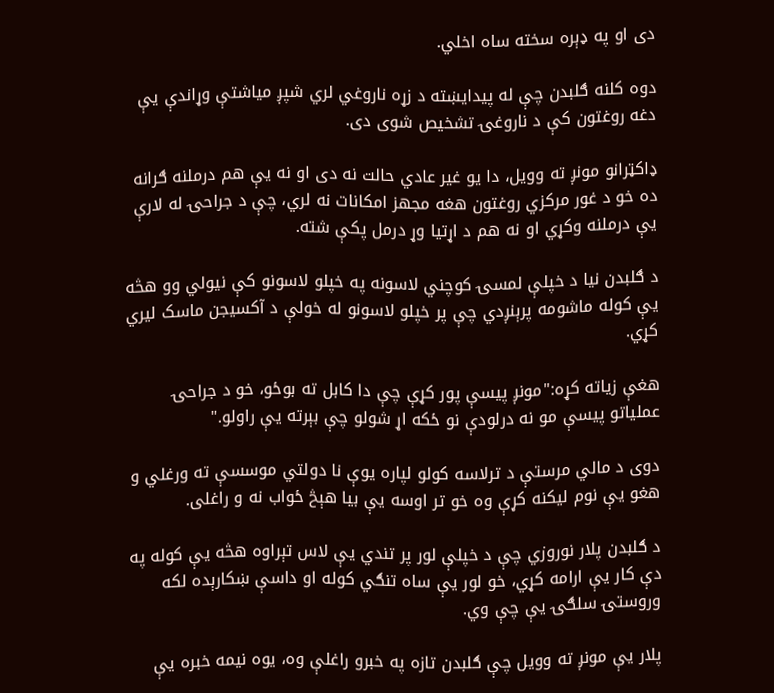دی او په ډېره سخته ساه اخلي.

دوه کلنه ګلبدن چې له پیدایښته د زړه ناروغي لري شپږ میاشتې وړاندې یې دغه روغتون کې د ناروغۍ تشخیص شوی دی.

ډاکټرانو مونږ ته وویل، دا یو غیر عادي حالت نه دی او نه یې هم درملنه ګرانه ده خو د غور مرکزي روغتون هغه مجهز امکانات نه لري، چې د جراحۍ له لارې یې درملنه وکړي او نه هم د اړتیا وړ درمل پکې شته.

د ګلبدن نیا د خپلې لمسۍ کوچني لاسونه په خپلو لاسونو کې نیولي وو هڅه یې کوله ماشومه پرېنږدي چې پر خپلو لاسونو له خولې د آکسیجن ماسک لیري کړي.

هغې زیاته کړه:"مونږ پیسې پور کړې چې دا کابل ته بوځو، خو د جراحۍ عملیاتو پیسې مو نه درلودې نو ځکه اړ شولو چې بېرته یې راولو."

دوی د مالي‌ مرستې د ترلاسه کولو لپاره یوې نا دولتي‌ موسسې ته ورغلي و هغو یې نوم لیکنه کړې وه خو تر اوسه یې بیا هېڅ ځواب نه و راغلی.

د ګلبدن پلار نوروزي چې د خپلې لور پر تندي‌ یې لاس تېراوه هڅه یې کوله په دې کار یې ارامه کړي، خو لور یې ساه تنګي کوله او داسې ښکارېده لکه وروستۍ سلګۍ یې چې وي.

پلار یې مونږ ته وویل چې ګلبدن تازه په خبرو راغلې وه، یوه نیمه خبره یې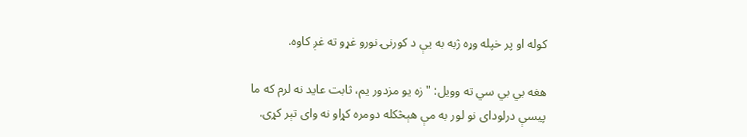کوله او پر خپله وړه ژبه به یې د کورنۍ نورو غړو ته غږ کاوه.

هغه بي بي سي ته وویل: "زه یو مزدور یم، ثابت عاید نه لرم که ما پیسې درلودای نو لور به مې هېڅکله دومره کړاو نه وای تېر کړی.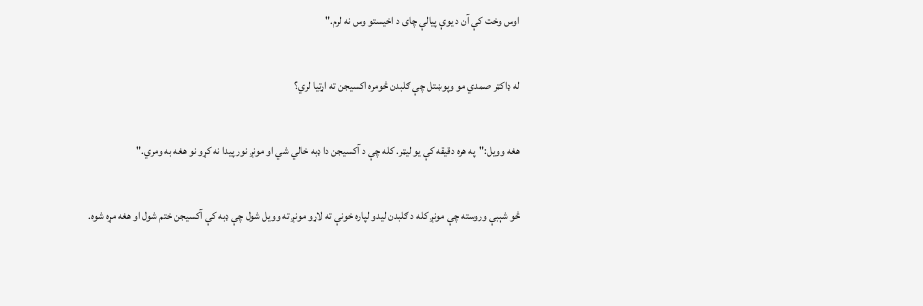اوس وخت کې آن د یوې پیالې چای د اخیستو وس نه لرم."

له ډاکټر صمدي مو وپوښتل چې ګلبدن څومره اکسیجن ته اړتیا لري؟

هغه وویل:"په هره دقیقه کې یو لیټر. کله چې د آکسیجن دا ډبه خالي شي او مونږ نور پیدا نه کړو نو هغه به ومري."

څو شېبې وروسته چې مونږ کله د ګلبدن لیدو لپاره خونې ته لاړو مونږ ته وویل شول چې ډبه کې آکسیجن ختم شول او هغه مړه شوه.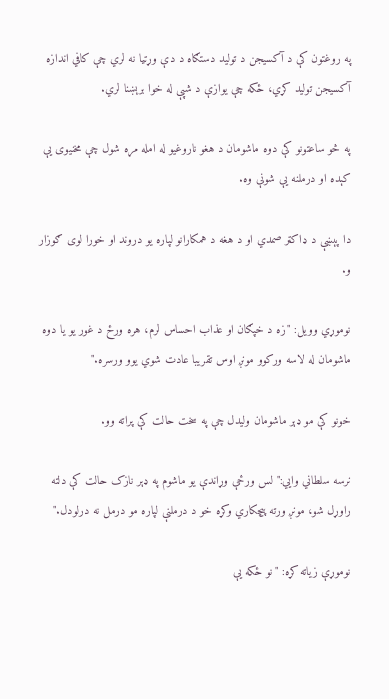په روغتون کې د آکسیجن د تولید دستګاه د دې وړتیا نه لري چې کافي اندازه آکسیجن تولید کړي، ځکه چې یوازې د شپې له خوا برېښنا لري.

په څو ساعتونو کې دوه ماشومان د هغو ناروغیو له امله مړه شول چې مخنیوی یې کېده او درملنه یې شونې وه.

دا پېښې د ډاکټر صمدي او د هغه د همکارانو لپاره یو دروند او خورا لوی ګوزار و.

نوموړي وویل: "زه د خپګان او عذاب احساس لرم، هره ورځ د غور یو یا دوه ماشومان له لاسه ورکوو مونږ اوس تقریبا عادت شوي یوو ورسره."

خونو کې مو ډېر ماشومان ولیدل چې په سخت حالت کې پراته وو.

نرسه سلطاني وايي:" لس ورځې وړاندې یو ماشوم په ډېر نازک حالت کې دلته راوړل شو، مونږ ورته پیچکاري وکړه خو د درملنې لپاره مو درمل نه درلودل."

نوموړې زیاته کړه: "نو ځکه یې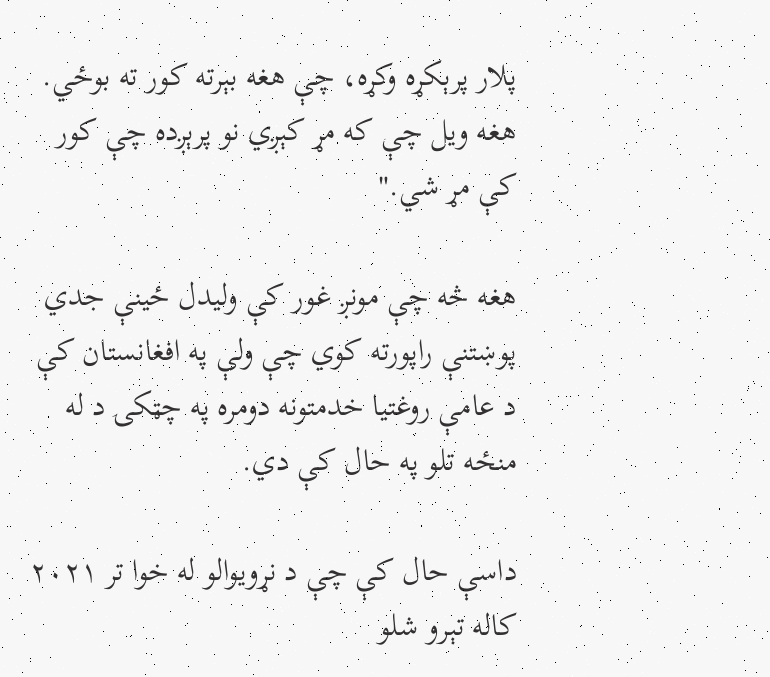پلار پرېکړه وکړه، چې هغه بېرته کور ته بوځي. هغه ویل چې که مړ کېږي نو پرېږده چې کور کې مړ شي."

هغه څه چې مونږ غور کې ولیدل ځینې جدي پوښتنې راپورته کوي چې ولې په افغانستان کې د عامې روغتیا خدمتونه دومره په چټکۍ د له منځه تلو په حال کې دي.

داسې حال کې چې د نړویوالو له خوا تر ۲۰۲۱ کاله تېرو شلو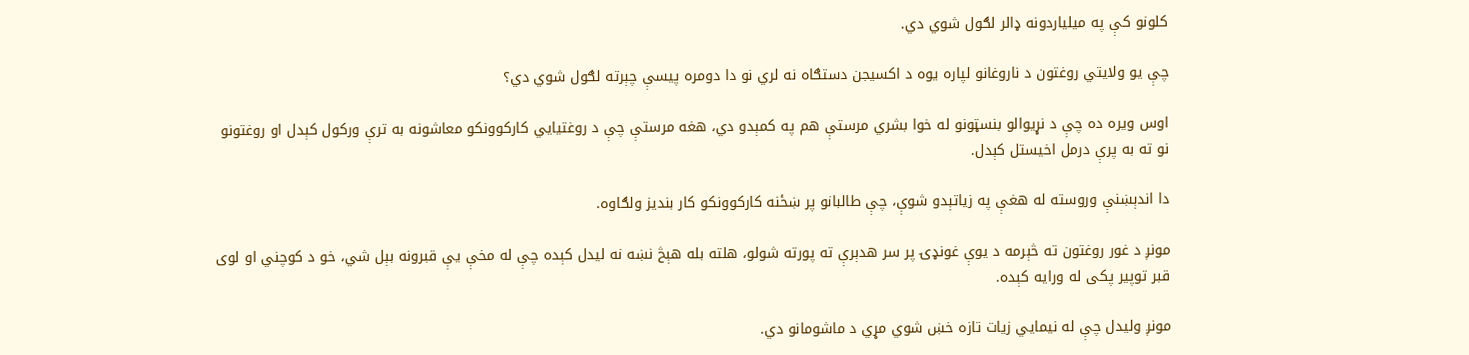کلونو کې په میلیاردونه ډالر لګول شوي دي.

چې یو ولایتي روغتون د ناروغانو لپاره یوه د اکسیجن دستګاه نه لري نو دا دومره پیسې چېرته لګول شوي دي؟

اوس ویره ده چې د نړیوالو بنسټونو له خوا بشري مرستې هم په کمېدو دي، هغه مرستې چې د روغتیايي کارکوونکو معاشونه به ترې ورکول کېدل او روغتونو نو ته به پرې درمل اخیستل کېدل.

دا اندېښنې وروسته له هغې په زیاتېدو شوې، چې طالبانو پر ښځنه کارکوونکو کار بندیز ولګاوه.

مونږ د غور روغتون ته څېرمه د یوې غونډۍ پر سر هدېرې ته پورته شولو، هلته بله هېڅ نښه نه لیدل کېده چې له مخې یې قبرونه بېل شي، خو د کوچني او لوی قبر توپیر پکی له ورایه کېده.

مونږ ولیدل چې له نیمايي زیات تازه خښ شوي مړي د ماشومانو دي.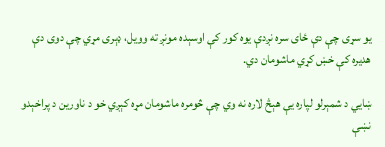یو سړی چې دې ځای سره نږدې یوه کور کې اوسېده مونږ ته وویل، ډېری مړي چې دوی دې هدیره کې خښ کړي ماشومان دي.

ښايي د شمېرلو لپاره یې هېڅ لاره نه وي چې څومره ماشومان مړه کېږي خو د ناورین د پراخېدو نښې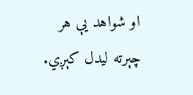او شواهد یې هر چېرته لیدل کېږي.